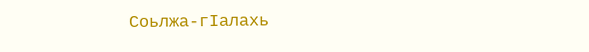Соьлжа-гIалахь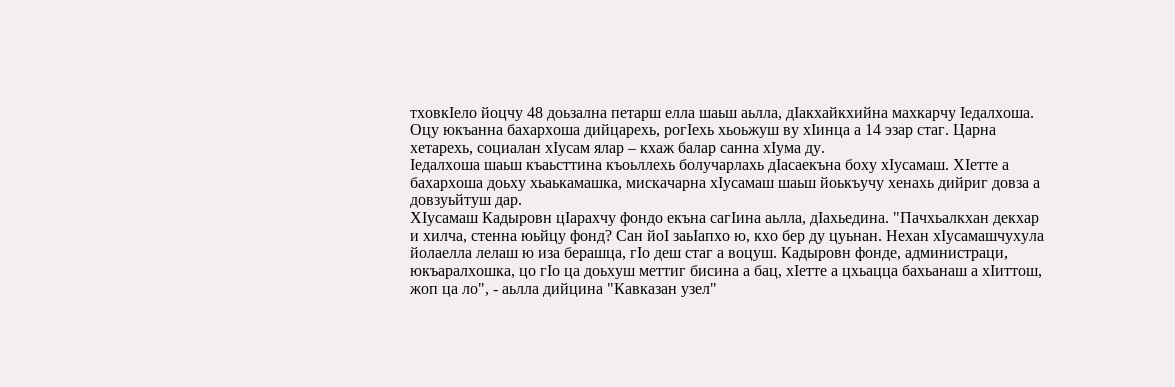тховкIело йоцчу 48 доьзална петарш елла шаьш аьлла, дIакхайкхийна махкарчу Iедалхоша. Оцу юкъанна бахархоша дийцарехь, рогIехь хьоьжуш ву хIинца а 14 эзар стаг. Царна хетарехь, социалан хIусам ялар – кхаж балар санна хIума ду.
Iедалхоша шаьш къаьсттина къоьллехь болучарлахь дIасаекъна боху хIусамаш. ХIетте а бахархоша доьху хьаькамашка, мискачарна хIусамаш шаьш йоькъучу хенахь дийриг довза а довзуьйтуш дар.
ХIусамаш Кадыровн цIарахчу фондо екъна сагIина аьлла, дIахьедина. "Пачхьалкхан декхар и хилча, стенна юьйцу фонд? Сан йоI заьIапхо ю, кхо бер ду цуьнан. Нехан хIусамашчухула йолаелла лелаш ю иза берашца, гIо деш стаг а воцуш. Кадыровн фонде, администраци, юкъаралхошка, цо гIо ца доьхуш меттиг бисина а бац, хIетте а цхьацца бахьанаш а хIиттош, жоп ца ло", - аьлла дийцина "Кавказан узел"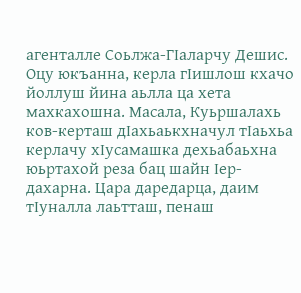агенталле Соьлжа-ГIаларчу Дешис.
Оцу юкъанна, керла гIишлош кхачо йоллуш йина аьлла ца хета махкахошна. Масала, Куьршалахь ков-керташ дIахьаькхначул тIаьхьа керлачу хIусамашка дехьабаьхна юьртахой реза бац шайн Iер-дахарна. Цара даредарца, даим тIуналла лаьтташ, пенаш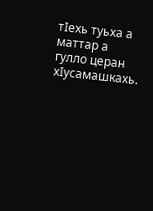тIехь туьха а маттар а гулло церан хIусамашкахь.